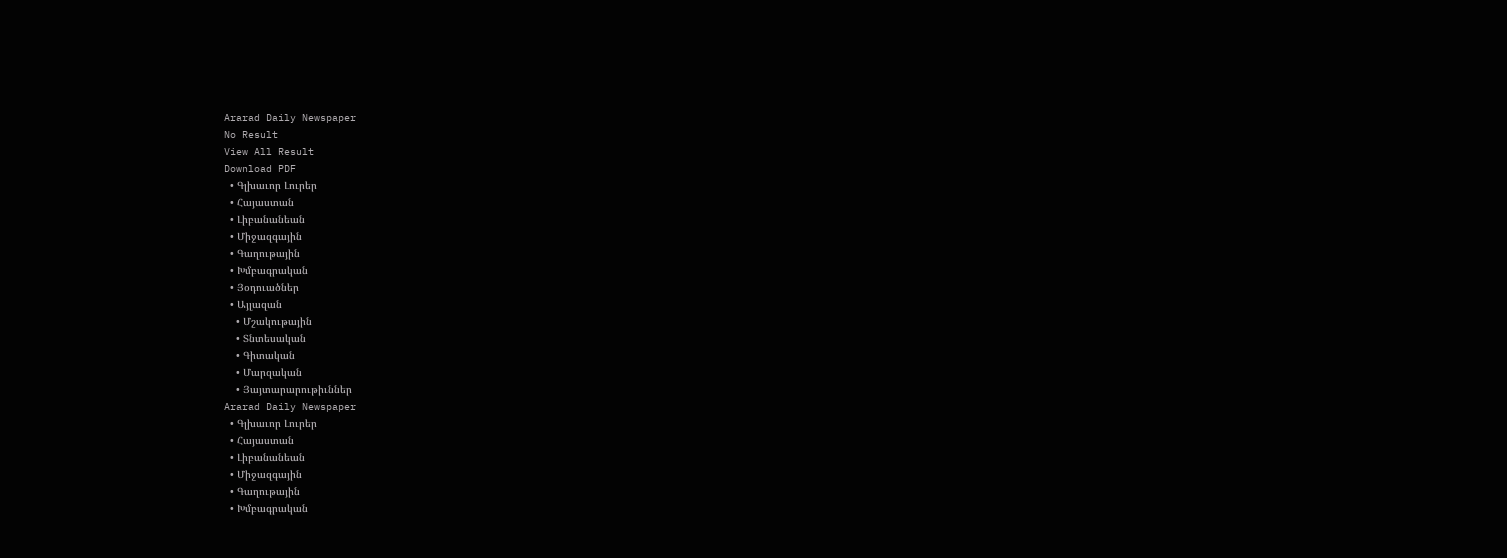Ararad Daily Newspaper
No Result
View All Result
Download PDF
  • Գլխաւոր Լուրեր
  • Հայաստան
  • Լիբանանեան
  • Միջազգային
  • Գաղութային
  • Խմբագրական
  • Յօդուածներ
  • Այլազան
    • Մշակութային
    • Տնտեսական
    • Գիտական
    • Մարզական
    • Յայտարարութիւններ
Ararad Daily Newspaper
  • Գլխաւոր Լուրեր
  • Հայաստան
  • Լիբանանեան
  • Միջազգային
  • Գաղութային
  • Խմբագրական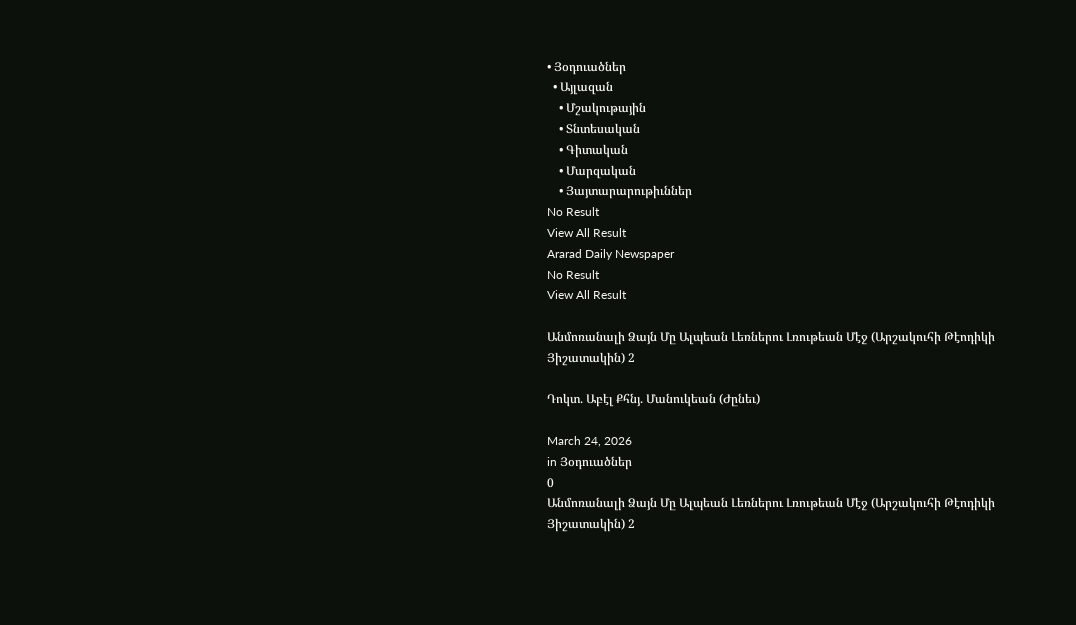• Յօդուածներ
  • Այլազան
    • Մշակութային
    • Տնտեսական
    • Գիտական
    • Մարզական
    • Յայտարարութիւններ
No Result
View All Result
Ararad Daily Newspaper
No Result
View All Result

Անմոռանալի Ձայն Մը Ալպեան Լեռներու Լռութեան Մէջ (Արշակուհի Թէոդիկի Յիշատակին) 2

Դոկտ. Աբէլ Քհնյ. Մանուկեան (Ժընեւ)

March 24, 2026
in Յօդուածներ
0
Անմոռանալի Ձայն Մը Ալպեան Լեռներու Լռութեան Մէջ (Արշակուհի Թէոդիկի Յիշատակին) 2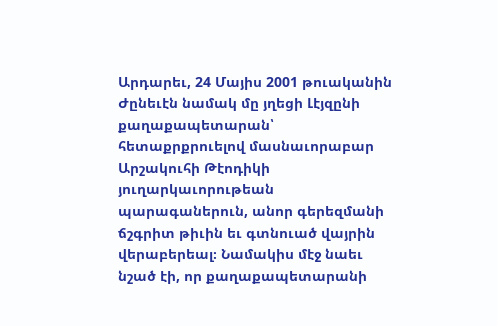Արդարեւ, 24 Մայիս 2001 թուականին Ժընեւէն նամակ մը յղեցի Լէյզընի քաղաքապետարան՝ հետաքրքրուելով մասնաւորաբար Արշակուհի Թէոդիկի յուղարկաւորութեան պարագաներուն, անոր գերեզմանի ճշգրիտ թիւին եւ գտնուած վայրին վերաբերեալ։ Նամակիս մէջ նաեւ նշած էի, որ քաղաքապետարանի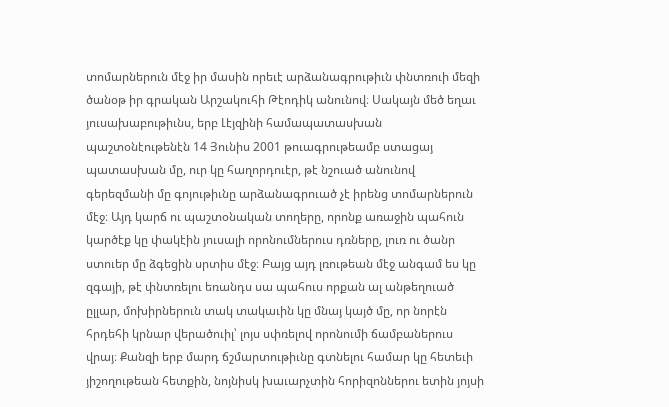տոմարներուն մէջ իր մասին որեւէ արձանագրութիւն փնտռուի մեզի ծանօթ իր գրական Արշակուհի Թէոդիկ անունով։ Սակայն մեծ եղաւ յուսախաբութիւնս, երբ Լէյզինի համապատասխան պաշտօնէութենէն 14 Յունիս 2001 թուագրութեամբ ստացայ պատասխան մը, ուր կը հաղորդուէր, թէ նշուած անունով գերեզմանի մը գոյութիւնը արձանագրուած չէ իրենց տոմարներուն մէջ։ Այդ կարճ ու պաշտօնական տողերը, որոնք առաջին պահուն կարծէք կը փակէին յուսալի որոնումներուս դռները, լուռ ու ծանր ստուեր մը ձգեցին սրտիս մէջ։ Բայց այդ լռութեան մէջ անգամ ես կը զգայի, թէ փնտռելու եռանդս սա պահուս որքան ալ անթեղուած ըլլար, մոխիրներուն տակ տակաւին կը մնայ կայծ մը, որ նորէն հրդեհի կրնար վերածուիլ՝ լոյս սփռելով որոնումի ճամբաներուս վրայ։ Քանզի երբ մարդ ճշմարտութիւնը գտնելու համար կը հետեւի յիշողութեան հետքին, նոյնիսկ խաւարչտին հորիզոններու ետին յոյսի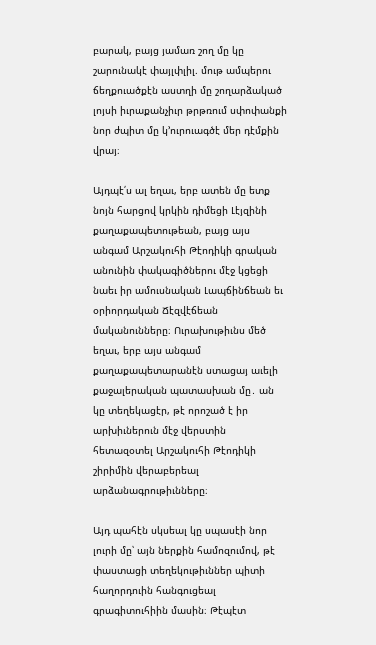բարակ, բայց յամառ շող մը կը շարունակէ փայլփլիլ. մութ ամպերու ճեղքուածքէն աստղի մը շողարձակած լոյսի իւրաքանչիւր թրթռում սփոփանքի նոր ժպիտ մը կ’ուրուագծէ մեր դէմքին վրայ։

Այդպէ՛ս ալ եղաւ, երբ ատեն մը ետք նոյն հարցով կրկին դիմեցի Լէյզինի քաղաքապետութեան, բայց այս անգամ Արշակուհի Թէոդիկի գրական անունին փակագիծներու մէջ կցեցի նաեւ իր ամուսնական Լապճինճեան եւ օրիորդական Ճէզվէճեան մականունները։ Ուրախութիւնս մեծ եղաւ, երբ այս անգամ քաղաքապետարանէն ստացայ աւելի քաջալերական պատասխան մը․ ան կը տեղեկացէր, թէ որոշած է իր արխիւներուն մէջ վերստին հետազօտել Արշակուհի Թէոդիկի շիրիմին վերաբերեալ արձանագրութիւնները։

Այդ պահէն սկսեալ կը սպասէի նոր լուրի մը՝ այն ներքին համոզումով, թէ փաստացի տեղեկութիւններ պիտի հաղորդուին հանգուցեալ գրագիտուհիին մասին։ Թէպէտ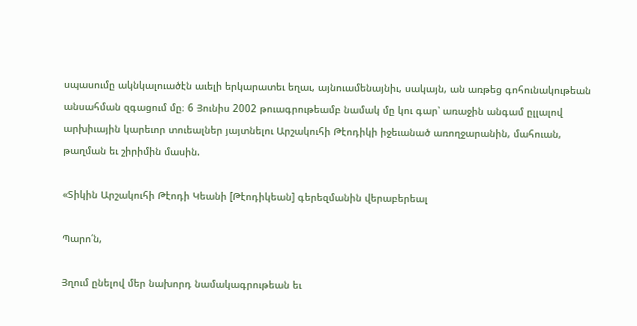սպասումը ակնկալուածէն աւելի երկարատեւ եղաւ, այնուամենայնիւ, սակայն, ան առթեց գոհունակութեան անսահման զգացում մը։ 6 Յունիս 2002 թուագրութեամբ նամակ մը կու գար՝ առաջին անգամ ըլլալով արխիւային կարեւոր տուեալներ յայտնելու Արշակուհի Թէոդիկի իջեւանած առողջարանին, մահուան, թաղման եւ շիրիմին մասին.

«Տիկին Արշակուհի Թէոդի Կեանի [Թէոդիկեան] գերեզմանին վերաբերեալ

Պարո՛ն,

Յղում ընելով մեր նախորդ նամակագրութեան եւ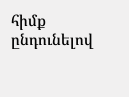հիմք ընդունելով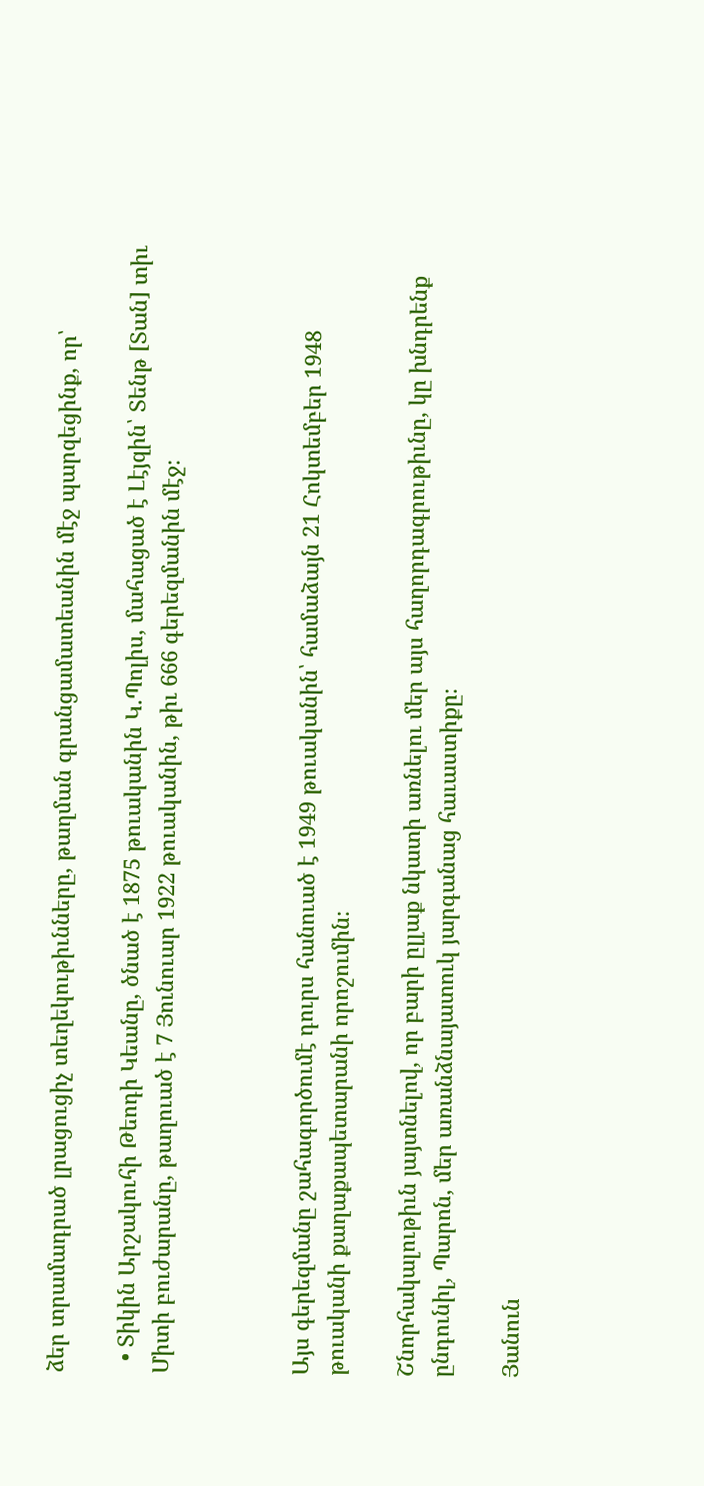ձեր տրամադրած լրացուցիչ տեղեկութիւնները, թաղման գրանցամատեանին մէջ պարզեցինք, որ՝

  • Տիկին Արշակուհի Թեոդի Կեանը, ծնած է 1875 թուականին Կ.Պոլիս, մահացած է Լէյզին՝ Տենթ [Տան] տիւ Միտի բուժարանը, թաղուած է 7 Յունուար 1922 թուականին, թիւ 666 գերեզմանին մէջ։



Այս գերեզմանը շահագործումէ դուրս հանուած է 1949 թուականին՝ համաձայն 21 Հոկտեմբեր 1948 թուականի քաղաքապետարանի որոշումին։

Շնորհակալութիւն յայտնելով, որ բարի ըլլաք նկատի առնելու մեր այս հաղորդագրութիւնը, կը խնդրենք ընդունիլ, Պարոն, մեր առանձնայատուկ յարգանաց հաւաստիքը։

Յանուն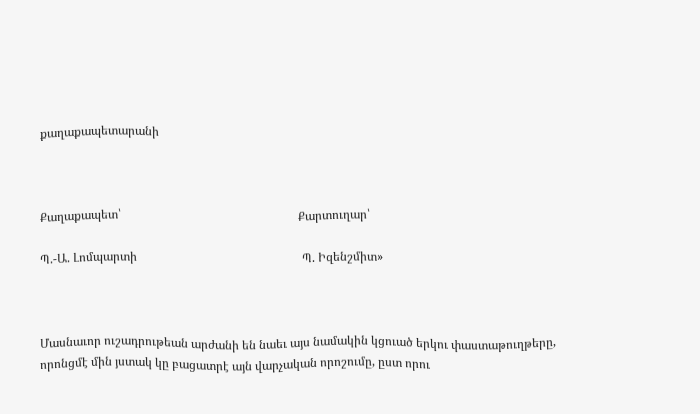քաղաքապետարանի



Քաղաքապետ՝                                                           Քարտուղար՝

Պ.-Ա. Լոմպարտի                                                       Պ. Իզենշմիտ»



Մասնաւոր ուշադրութեան արժանի են նաեւ այս նամակին կցուած երկու փաստաթուղթերը, որոնցմէ մին յստակ կը բացատրէ այն վարչական որոշումը, ըստ որու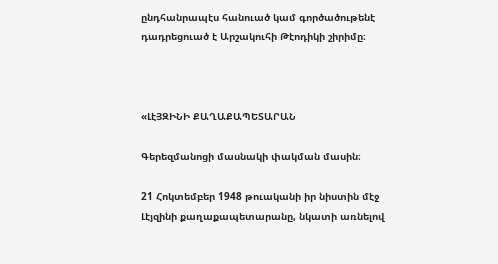ընդհանրապէս հանուած կամ գործածութենէ դադրեցուած է Արշակուհի Թէոդիկի շիրիմը։



«ԼէՅԶԻՆԻ ՔԱՂԱՔԱՊԵՏԱՐԱՆ

Գերեզմանոցի մասնակի փակման մասին։

21 Հոկտեմբեր 1948 թուականի իր նիստին մէջ Լէյզինի քաղաքապետարանը, նկատի առնելով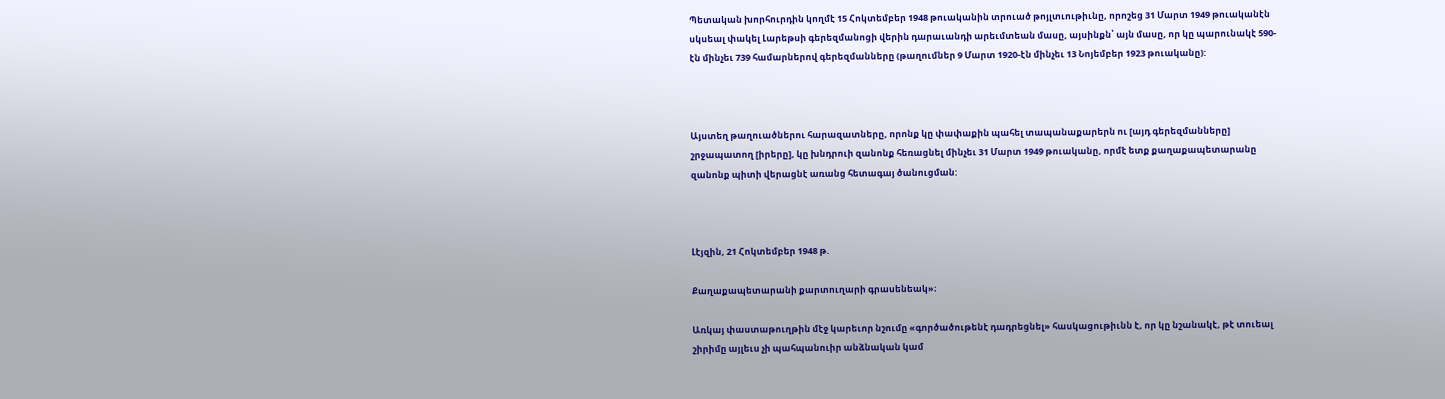Պետական խորհուրդին կողմէ 15 Հոկտեմբեր 1948 թուականին տրուած թոյլտւութիւնը, որոշեց 31 Մարտ 1949 թուականէն սկսեալ փակել Լարեթսի գերեզմանոցի վերին դարաւանդի արեւմտեան մասը, այսինքն՝ այն մասը, որ կը պարունակէ 590-էն մինչեւ 739 համարներով գերեզմանները (թաղումներ 9 Մարտ 1920-էն մինչեւ 13 Նոյեմբեր 1923 թուականը):



Այստեղ թաղուածներու հարազատները, որոնք կը փափաքին պահել տապանաքարերն ու [այդ գերեզմանները] շրջապատող [իրերը], կը խնդրուի զանոնք հեռացնել մինչեւ 31 Մարտ 1949 թուականը, որմէ ետք քաղաքապետարանը զանոնք պիտի վերացնէ առանց հետագայ ծանուցման:



Լէյզին, 21 Հոկտեմբեր 1948 թ.

Քաղաքապետարանի քարտուղարի գրասենեակ»։

Առկայ փաստաթուղթին մէջ կարեւոր նշումը «գործածութենէ դադրեցնել» հասկացութիւնն է, որ կը նշանակէ, թէ տուեալ շիրիմը այլեւս չի պահպանուիր անձնական կամ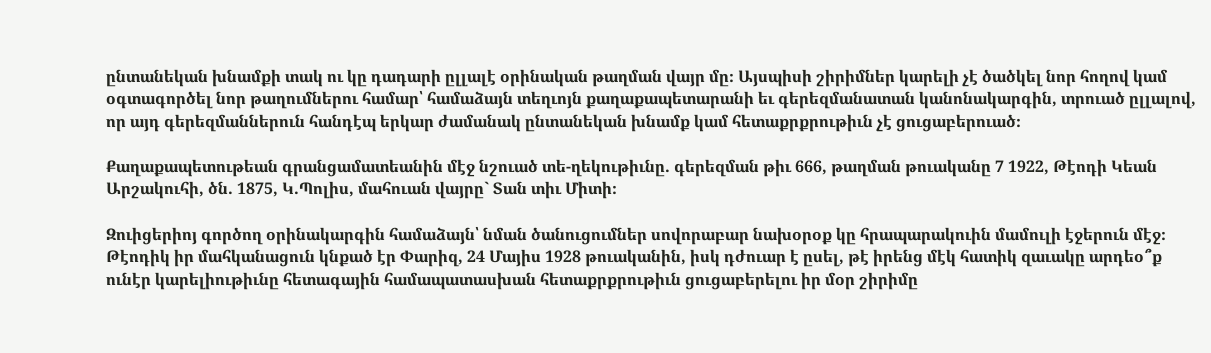ընտանեկան խնամքի տակ ու կը դադարի ըլլալէ օրինական թաղման վայր մը։ Այսպիսի շիրիմներ կարելի չէ ծածկել նոր հողով կամ օգտագործել նոր թաղումներու համար՝ համաձայն տեղւոյն քաղաքապետարանի եւ գերեզմանատան կանոնակարգին, տրուած ըլլալով, որ այդ գերեզմաններուն հանդէպ երկար ժամանակ ընտանեկան խնամք կամ հետաքրքրութիւն չէ ցուցաբերուած։

Քաղաքապետութեան գրանցամատեանին մէջ նշուած տե-ղեկութիւնը. գերեզման թիւ 666, թաղման թուականը 7 1922, Թէոդի Կեան Արշակուհի, ծն. 1875, Կ.Պոլիս, մահուան վայրը` Տան տիւ Միտի։

Զուիցերիոյ գործող օրինակարգին համաձայն՝ նման ծանուցումներ սովորաբար նախօրօք կը հրապարակուին մամուլի էջերուն մէջ։ Թէոդիկ իր մահկանացուն կնքած էր Փարիզ, 24 Մայիս 1928 թուականին, իսկ դժուար է ըսել, թէ իրենց մէկ հատիկ զաւակը արդեօ՞ք ունէր կարելիութիւնը հետագային համապատասխան հետաքրքրութիւն ցուցաբերելու իր մօր շիրիմը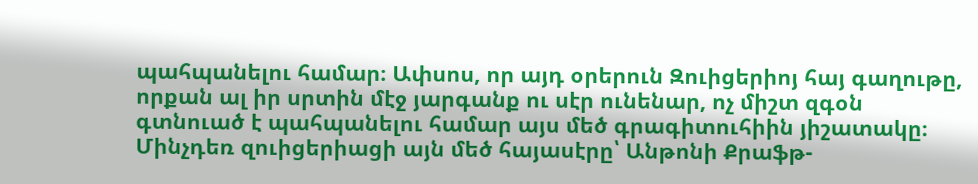պահպանելու համար։ Ափսոս, որ այդ օրերուն Զուիցերիոյ հայ գաղութը, որքան ալ իր սրտին մէջ յարգանք ու սէր ունենար, ոչ միշտ զգօն գտնուած է պահպանելու համար այս մեծ գրագիտուհիին յիշատակը։ Մինչդեռ զուիցերիացի այն մեծ հայասէրը՝ Անթոնի Քրաֆթ-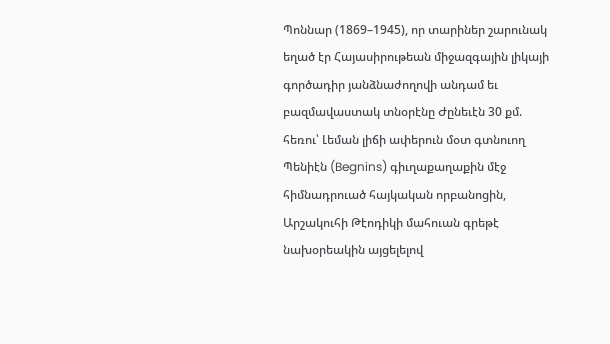Պոննար (1869–1945), որ տարիներ շարունակ եղած էր Հայասիրութեան միջազգային լիկայի գործադիր յանձնաժողովի անդամ եւ բազմավաստակ տնօրէնը Ժընեւէն 30 քմ. հեռու՝ Լեման լիճի ափերուն մօտ գտնուող Պենիէն (Begnins) գիւղաքաղաքին մէջ հիմնադրուած հայկական որբանոցին, Արշակուհի Թէոդիկի մահուան գրեթէ նախօրեակին այցելելով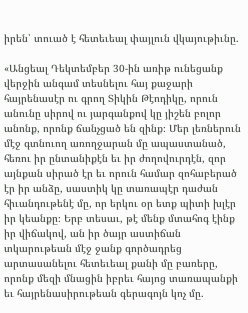իրեն՝ տուած է հետեւեալ փայլուն վկայութիւնը.

«Անցեալ Դեկտեմբեր 30-ին առիթ ունեցանք վերջին անգամ տեսնելու հայ քաջարի հայրենասէր ու գրող Տիկին Թէոդիկը, որուն անունը սիրով ու յարգանքով կը յիշեն բոլոր անոնք, որոնք ճանչցած են զինք։ Մեր լեռներուն մէջ գտնուող առողջարան մը ապաստանած, հեռու իր ընտանիքէն եւ իր ժողովուրդէն, զոր այնքան սիրած էր եւ որուն համար զոհաբերած էր իր անձը, սաստիկ կը տառապէր դաժան հիւանդութենէ մը, որ երկու օր ետք պիտի խլէր իր կեանքը։ Երբ տեսաւ, թէ մենք մտահոգ էինք իր վիճակով, ան իր ծայր աստիճան տկարութեան մէջ ջանք գործադրեց արտասանելու հետեւեալ քանի մը բառերը, որոնք մեզի մնացին իբրեւ հայոց տառապանքի եւ հայրենասիրութեան գերագոյն կոչ մը.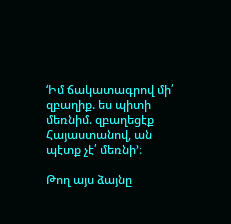‘Իմ ճակատագրով մի՛ զբաղիք. ես պիտի մեռնիմ. զբաղեցէք Հայաստանով, ան պէտք չէ՛ մեռնի’։

Թող այս ձայնը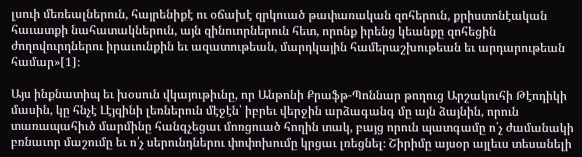լսուի մեռեալներուն, հայրենիքէ ու օճախէ զրկուած թափառական զոհերուն, քրիստոնէական հաւատքի նահատակներուն, այն զինուորներուն հետ, որոնք իրենց կեանքը զոհեցին ժողովուրդներու իրաւունքին եւ ազատութեան, մարդկային համերաշխութեան եւ արդարութեան համար»[1]։

Այս ինքնատիպ եւ խօսուն վկայութիւնը, որ Անթոնի Քրաֆթ-Պոննար թողուց Արշակուհի Թէոդիկի մասին, կը հնչէ Լէյզինի լեռներուն մէջէն՝ իբրեւ վերջին արձագանգ մը այն ձայնին, որուն տառապահիւծ մարմինը հանգչեցաւ մոռցուած հողին տակ, բայց որուն պատգամը ո՛չ ժամանակի բռնաւոր մաշումը եւ ո՛չ սերունդներու փոփոխումը կրցաւ լռեցնել։ Շիրիմը այսօր այլեւս տեսանելի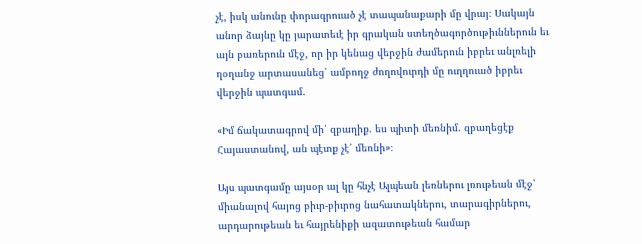չէ, իսկ անունը փորագրուած չէ տապանաքարի մը վրայ։ Սակայն անոր ձայնը կը յարատեւէ իր գրական ստեղծագործութիւններուն եւ այն բառերուն մէջ, որ իր կենաց վերջին ժամերուն իբրեւ անլռելի ղօղանջ արտասանեց՝ ամբողջ ժողովուրդի մը ուղղուած իբրեւ վերջին պատգամ.

«Իմ ճակատագրով մի՛ զբաղիք. ես պիտի մեռնիմ. զբաղեցէք Հայաստանով, ան պէտք չէ՛ մեռնի»։

Այս պատգամը այսօր ալ կը հնչէ Ալպեան լեռներու լռութեան մէջ՝ միանալով հայոց բիւր-բիւրոց նահատակներու, տարագիրներու, արդարութեան եւ հայրենիքի ազատութեան համար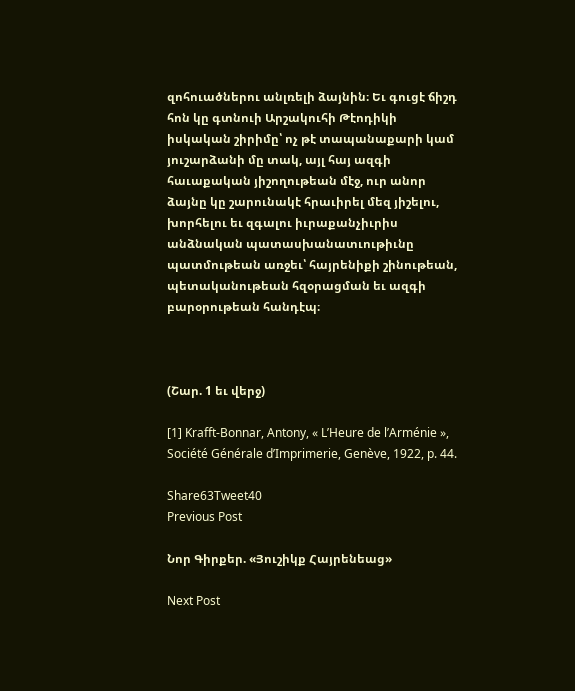զոհուածներու անլռելի ձայնին։ Եւ գուցէ ճիշդ հոն կը գտնուի Արշակուհի Թէոդիկի իսկական շիրիմը՝ ոչ թէ տապանաքարի կամ յուշարձանի մը տակ, այլ հայ ազգի հաւաքական յիշողութեան մէջ, ուր անոր ձայնը կը շարունակէ հրաւիրել մեզ յիշելու, խորհելու եւ զգալու իւրաքանչիւրիս անձնական պատասխանատւութիւնը պատմութեան առջեւ՝ հայրենիքի շինութեան, պետականութեան հզօրացման եւ ազգի բարօրութեան հանդէպ։



(Շար. 1 եւ վերջ)

[1] Krafft-Bonnar, Antony, « L’Heure de l’Arménie », Société Générale d’Imprimerie, Genève, 1922, p. 44.

Share63Tweet40
Previous Post

Նոր Գիրքեր. «Յուշիկք Հայրենեաց»

Next Post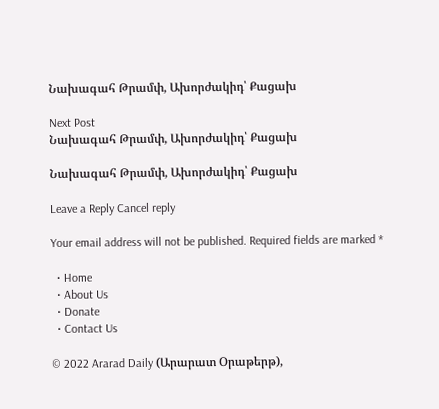Նախագահ Թրամփ, Ախորժակիդ՝ Քացախ

Next Post
Նախագահ Թրամփ, Ախորժակիդ՝ Քացախ

Նախագահ Թրամփ, Ախորժակիդ՝ Քացախ

Leave a Reply Cancel reply

Your email address will not be published. Required fields are marked *

  • Home
  • About Us
  • Donate
  • Contact Us

© 2022 Ararad Daily (Արարատ Օրաթերթ),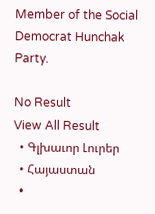Member of the Social Democrat Hunchak Party.

No Result
View All Result
  • Գլխաւոր Լուրեր
  • Հայաստան
  •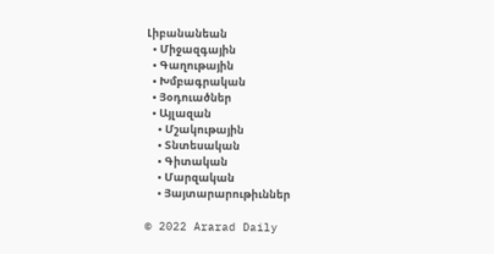Լիբանանեան
  • Միջազգային
  • Գաղութային
  • Խմբագրական
  • Յօդուածներ
  • Այլազան
    • Մշակութային
    • Տնտեսական
    • Գիտական
    • Մարզական
    • Յայտարարութիւններ

© 2022 Ararad Daily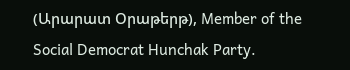(Արարատ Օրաթերթ), Member of the Social Democrat Hunchak Party.